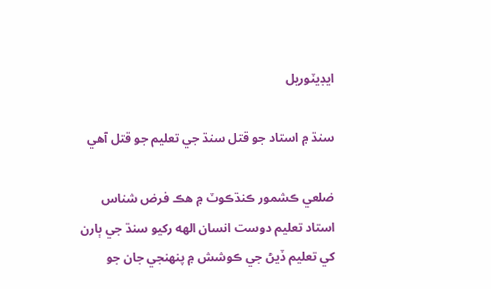ايڊيٽوريل

سنڌ ۾ استاد جو قتل سنڌ جي تعليم جو قتل آهي

ضلعي ڪشمور ڪنڌڪوٽ ۾ هڪ فرض شناس استاد تعليم دوست انسان الهه رکيو سنڌ جي ٻارن کي تعليم ڏيڻ جي ڪوشش ۾ پنهنجي جان جو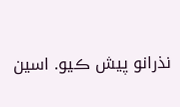نذرانو پيش ڪيو. اسين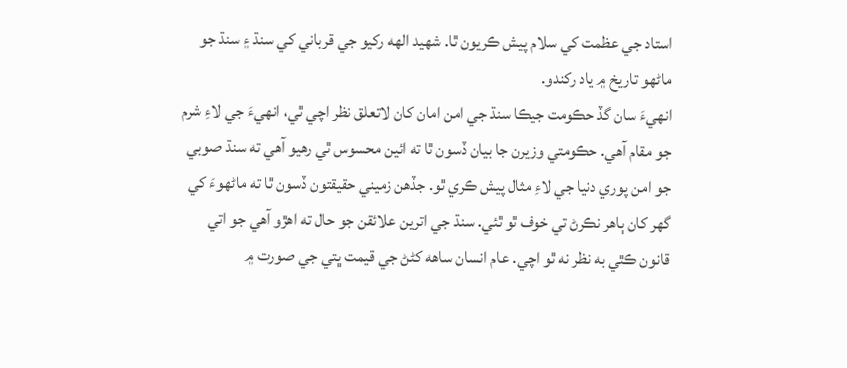استاد جي عظمت کي سلام پيش ڪريون ٿا. شهيد الهه رکيو جي قرباني کي سنڌ ۽ سنڌ جو ماڻهو تاريخ ۾ ياد رکندو.
انهيءَ سان گڏ حڪومت جيڪا سنڌ جي امن امان کان لاتعلق نظر اچي ٿي، انهيءَ جي لاءِ شرم جو مقام آهي. حڪومتي وزيرن جا بيان ڏسون ٿا ته ائين محسوس ٿي رهيو آهي ته سنڌ صوبي جو امن پوري دنيا جي لاءِ مثال پيش ڪري ٿو. جڏهن زميني حقيقتون ڏسون ٿا ته ماڻهوءَ کي گهر کان ٻاهر نڪرڻ تي خوف ٿو ٿئي. سنڌ جي اترين علائقن جو حال ته اهڙو آهي جو اتي قانون ڪٿي به نظر نه ٿو اچي. عام انسان ساهه کڻڻ جي قيمت ڀتي جي صورت ۾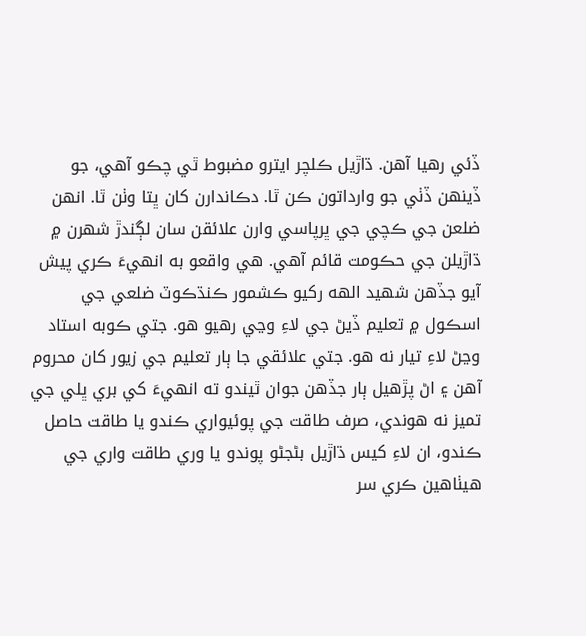ڏئي رهيا آهن. ڌاڙيل ڪلچر ايترو مضبوط ٿي چڪو آهي، جو ڏينهن ڏٺي جو وارداتون ڪن ٿا. دڪاندارن کان ڀتا وٺن ٿا. انهن ضلعن جي ڪچي جي ڀرپاسي وارن علائقن سان لڳندڙ شهرن ۾ ڌاڙيلن جي حڪومت قائم آهي. هي واقعو به انهيءَ ڪري پيش آيو جڏهن شهيد الهه رکيو ڪشمور ڪنڌڪوٽ ضلعي جي اسڪول ۾ تعليم ڏيڻ جي لاءِ وڃي رهيو هو. جتي ڪوبه استاد وڃڻ لاءِ تيار نه هو. جتي علائقي جا ٻار تعليم جي زيور کان محروم آهن ۽ اڻ پڙهيل ٻار جڏهن جوان ٿيندو ته انهيءَ کي بري ڀلي جي تميز نه هوندي، صرف طاقت جي پوئيواري ڪندو يا طاقت حاصل ڪندو، ان لاءِ کيس ڌاڙيل بڻجڻو پوندو يا وري طاقت واري جي هيٺاهين ڪري سر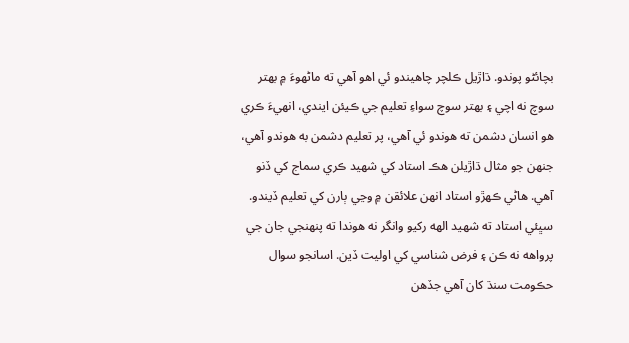بچائڻو پوندو. ڌاڙيل ڪلچر چاهيندو ئي اهو آهي ته ماڻهوءَ ۾ بهتر سوچ نه اچي ۽ بهتر سوچ سواءِ تعليم جي ڪيئن ايندي، انهيءَ ڪري هو انسان دشمن ته هوندو ئي آهي، پر تعليم دشمن به هوندو آهي، جنهن جو مثال ڌاڙيلن هڪ استاد کي شهيد ڪري سماج کي ڏنو آهي. هاڻي ڪهڙو استاد انهن علائقن ۾ وڃي ٻارن کي تعليم ڏيندو. سڀئي استاد ته شهيد الهه رکيو وانگر نه هوندا ته پنهنجي جان جي پرواهه نه ڪن ۽ فرض شناسي کي اوليت ڏين. اسانجو سوال حڪومت سنڌ کان آهي جڏهن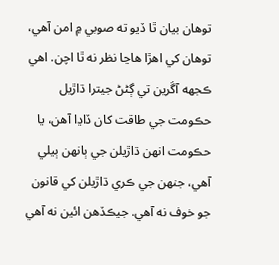توهان بيان ٿا ڏيو ته صوبي ۾ امن آهي، توهان کي اهڙا هاڃا نظر نه ٿا اچن. اهي ڪجهه آڱرين تي ڳڻڻ جيترا ڌاڙيل حڪومت جي طاقت کان ڏاڍا آهن، يا حڪومت انهن ڌاڙيلن جي ٻانهن ٻيلي آهي، جنهن جي ڪري ڌاڙيلن کي قانون جو خوف نه آهي. جيڪڏهن ائين نه آهي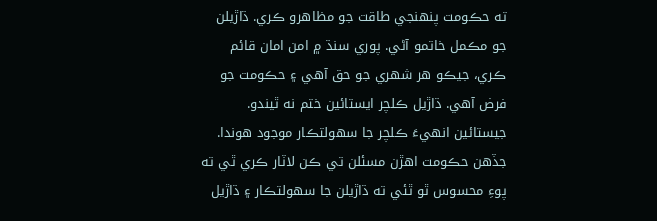ته حڪومت پنهنجي طاقت جو مظاهرو ڪري. ڌاڙيلن جو مڪمل خاتمو آڻي. پوري سنڌ ۾ امن امان قائم ڪري، جيڪو هر شهري جو حق آهي ۽ حڪومت جو فرض آهي. ڌاڙيل ڪلچر ايستائين ختم نه ٿيندو. جيستائين انهيءَ ڪلچر جا سهولتڪار موجود هوندا. جڏهن حڪومت اهڙن مسئلن تي ڪن لاٽار ڪري ٿي ته پوءِ محسوس ٿو ٿئي ته ڌاڙيلن جا سهولتڪار ۽ ڌاڙيل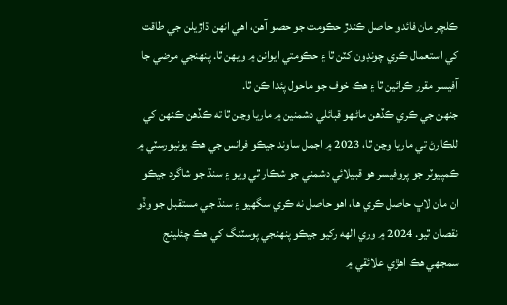ڪلچر مان فائدو حاصل ڪندڙ حڪومت جو حصو آهن، اهي انهن ڌاڙيلن جي طاقت کي استعمال ڪري چونڊون کٽن ٿا ۽ حڪومتي ايوانن ۾ ويهن ٿا. پنهنجي مرضي جا آفيسر مقرر ڪرائين ٿا ۽ هڪ خوف جو ماحول پئدا ڪن ٿا.
جنهن جي ڪري ڪڏهن ماڻهو قبائلي دشمنين ۾ ماريا وڃن ٿا ته ڪڏهن ڪنهن کي للڪارڻ تي ماريا وڃن ٿا، 2023 ۾ اجمل ساوند جيڪو فرانس جي هڪ يونيورسٽي ۾ ڪمپيوٽر جو پروفيسر هو قبيلائي دشمني جو شڪار ٿي ويو ۽ سنڌ جو شاگرد جيڪو ان مان لاڀ حاصل ڪري ها، اهو حاصل نه ڪري سگهيو ۽ سنڌ جي مستقبل جو وڏو نقصان ٿيو. 2024 ۾ وري الهه رکيو جيڪو پنهنجي پوسٽنگ کي هڪ چئلينج سمجهي هڪ اهڙي علائقي ۾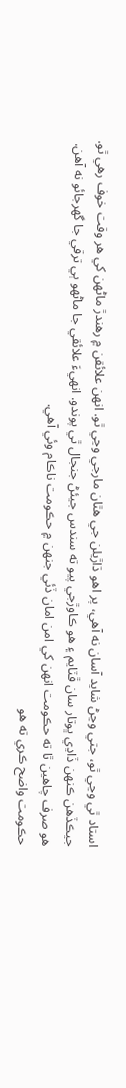استاد ٿي وڃي ٿو، جتي وڃڻ شايد آسان نه آهي، پر اهو ڌاڙيلن جي هٿان مارجي وڃي ٿو. انهن علائقن ۾ رهندڙ ماڻهن کي هر وقت خوف رهي ٿو. جيڪڏهن ڪنهن ڏاڍي ڀوتار سان ڦٽايم ۽ هو ڪاوڙجي پيو ته سندس جيئڻ جنجال ٿي پوندو. انهيءَ علائقي جا ماڻهو ٻي ترقي جا گهرجائو نه آهن. هو صرف چاهين ٿا ته حڪومت انهن کي امن امان ڏئي جنهن ۾ حڪومت ناڪام وئي آهي.
حڪومت واضح ڪري ته هو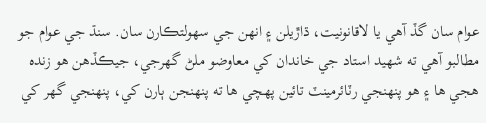عوام سان گڏ آهي يا لاقانونيت، ڌاڙيلن ۽ انهن جي سهولتڪارن سان. سنڌ جي عوام جو مطالبو آهي ته شهيد استاد جي خاندان کي معاوضو ملڻ گهرجي، جيڪڏهن هو زنده هجي ها ۽ هو پنهنجي رٽائرمينٽ تائين پهچي ها ته پنهنجن ٻارن کي، پنهنجي گهر کي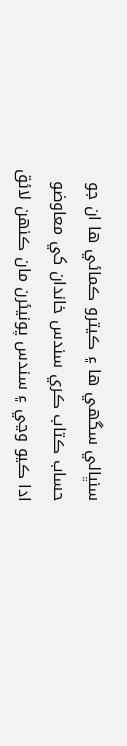سنڀالي سگهي ها ۽ ڪيترو ڪمائي ها ان جو حساب ڪتاب ڪري سندس خاندان کي معاوضو ادا ڪيو وڃي ۽ سندس پونيئرن مان ڪنهن لائق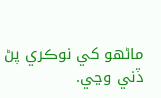ماڻهو کي نوڪري پڻ ڏني وڃي.